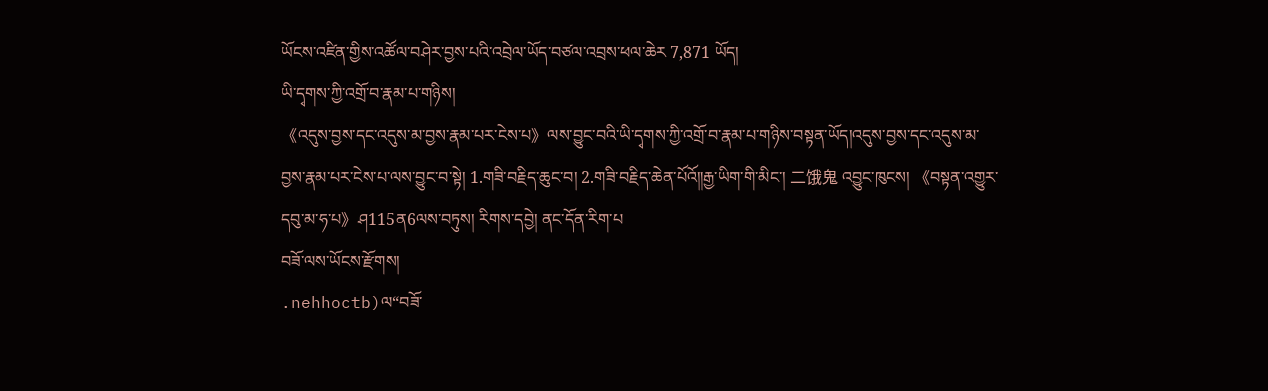ཡོངས་འཛིན་གྱིས་འཚོལ་བཤེར་བྱས་པའི་འབྲེལ་ཡོད་བཙལ་འབྲས་ཕལ་ཆེར 7,871 ཡོད།
ཡི་དྭགས་ཀྱི་འགྲོ་བ་རྣམ་པ་གཉིས།
《འདུས་བྱས་དང་འདུས་མ་བྱས་རྣམ་པར་ངེས་པ》ལས་བྱུང་བའི་ཡི་དྭགས་ཀྱི་འགྲོ་བ་རྣམ་པ་གཉིས་བསྟན་ཡོད།འདུས་བྱས་དང་འདུས་མ་བྱས་རྣམ་པར་ངེས་པ་ལས་བྱུང་བ་སྟེ། 1.གཟི་བརྗིད་ཆུང་བ། 2.གཟི་བརྗིད་ཆེན་པོའོ༎རྒྱ་ཡིག་གི་མིང་། 二饿鬼 འབྱུང་ཁུངས། 《བསྟན་འགྱུར་དབུ་མ་ཧ་པ》ཤ115ན6ལས་བཏུས། རིགས་དབྱེ། ནང་དོན་རིག་པ
བཟོ་ལས་ཡོངས་རྫོགས།
.nehhoctb)ལ“བཟོ་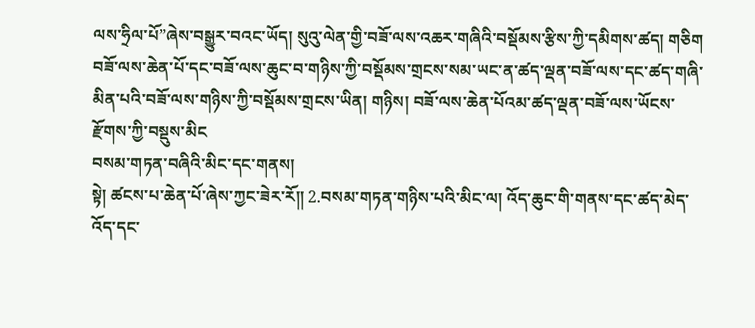ལས་ཧྲིལ་པོ”ཞེས་བསྒྱུར་བའང་ཡོད། སུའུ་ལེན་གྱི་བཟོ་ལས་འཆར་གཞིའི་བསྡོམས་རྩིས་ཀྱི་དམིགས་ཚད། གཅིག བཟོ་ལས་ཆེན་པོ་དང་བཟོ་ལས་ཆུང་བ་གཉིས་ཀྱི་བསྡོམས་གྲངས་སམ་ཡང་ན་ཚད་ལྡན་བཟོ་ལས་དང་ཚད་གཞི་མིན་པའི་བཟོ་ལས་གཉིས་ཀྱི་བསྡོམས་གྲངས་ཡིན། གཉིས། བཟོ་ལས་ཆེན་པོའམ་ཚད་ལྡན་བཟོ་ལས་ཡོངས་རྫོགས་ཀྱི་བསྡུས་མིང
བསམ་གཏན་བཞིའི་མིང་དང་གནས།
སྟེ། ཚངས་པ་ཆེན་པོ་ཞེས་ཀྱང་ཟེར་རོ༎ 2.བསམ་གཏན་གཉིས་པའི་མིང་ལ། འོད་ཆུང་གི་གནས་དང་ཚད་མེད་འོད་དང་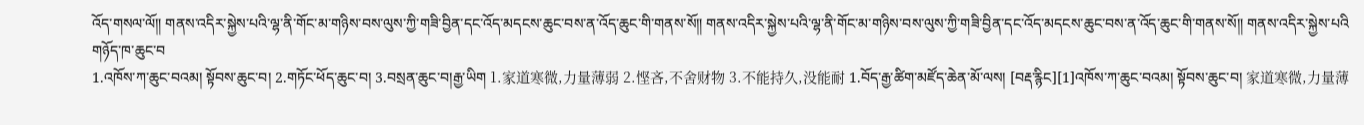འོད་གསལ་ལོ༎ གནས་འདིར་སྐྱེས་པའི་ལྷ་ནི་གོང་མ་གཉིས་བས་ལུས་ཀྱི་གཟི་བྱིན་དང་འོད་མདངས་ཆུང་བས་ན་འོད་ཆུང་གི་གནས་སོ༎ གནས་འདིར་སྐྱེས་པའི་ལྷ་ནི་གོང་མ་གཉིས་བས་ལུས་ཀྱི་གཟི་བྱིན་དང་འོད་མདངས་ཆུང་བས་ན་འོད་ཆུང་གི་གནས་སོ༎ གནས་འདིར་སྐྱེས་པའི
གཉོད་ཁ་ཆུང་བ
1.འཁོས་ཀ་ཆུང་བའམ། སྟོབས་ཆུང་བ། 2.གཏོང་ཕོད་ཆུང་བ། 3.བསྲན་ཆུང་བ།རྒྱ་ཡིག 1.家道寒微,力量薄弱 2.悭吝,不舍财物 3.不能持久,没能耐 1.བོད་རྒྱ་ཚིག་མཛོད་ཆེན་མོ་ལས། [བརྡ་རྙིང][1]འཁོས་ཀ་ཆུང་བའམ། སྟོབས་ཆུང་བ། 家道寒微,力量薄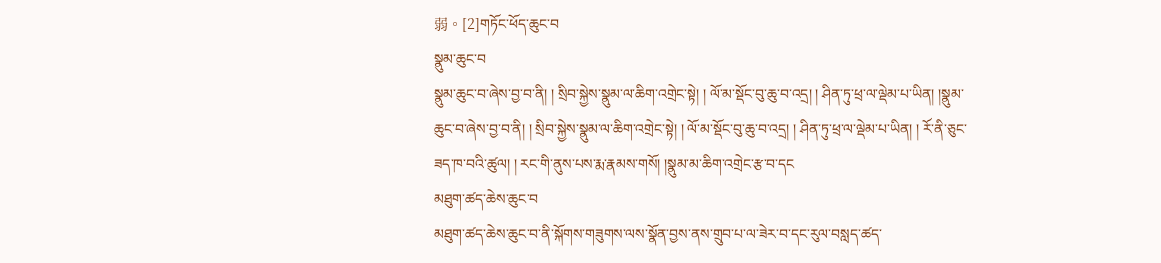弱。[2]གཏོང་ཕོད་ཆུང་བ
སྣུམ་ཆུང་བ
སྣུམ་ཆུང་བ་ཞེས་བྱ་བ་ནི། ། སྲིབ་སྐྱེས་སྣུམ་ལ་ཆིག་འགྲེང་སྟེ། ། ལོ་མ་སྡོང་བུ་ཆུ་བ་འདྲ། ། ཤིན་ཏུ་ཕྲ་ལ་ལྡེམ་པ་ཡིན། །སྣུམ་ཆུང་བ་ཞེས་བྱ་བ་ནི། ། སྲིབ་སྐྱེས་སྣུམ་ལ་ཆིག་འགྲེང་སྟེ། ། ལོ་མ་སྡོང་བུ་ཆུ་བ་འདྲ། ། ཤིན་ཏུ་ཕྲ་ལ་ལྡེམ་པ་ཡིན། ། རོ་ནི་ཅུང་ཟད་ཁ་བའི་ཚུལ། ། རང་གི་ནུས་པས་རྨ་རྣམས་གསོ། །སྣུམ་མ་ཆིག་འགྲེང་རྩ་བ་དང
མཐུག་ཚད་ཆེས་ཆུང་བ
མཐུག་ཚད་ཆེས་ཆུང་བ་ནི་སྐོགས་གཟུགས་ལས་སྣོན་བྱས་ནས་གྲུབ་པ་ལ་ཟེར་བ་དང་རུལ་བསླད་ཚད་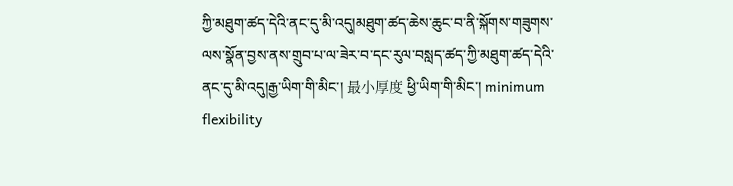ཀྱི་མཐུག་ཚད་དེའི་ནང་དུ་མི་འདུ།མཐུག་ཚད་ཆེས་ཆུང་བ་ནི་སྐོགས་གཟུགས་ལས་སྣོན་བྱས་ནས་གྲུབ་པ་ལ་ཟེར་བ་དང་རུལ་བསླད་ཚད་ཀྱི་མཐུག་ཚད་དེའི་ནང་དུ་མི་འདུ།རྒྱ་ཡིག་གི་མིང་། 最小厚度 ཕྱི་ཡིག་གི་མིང་། minimum flexibility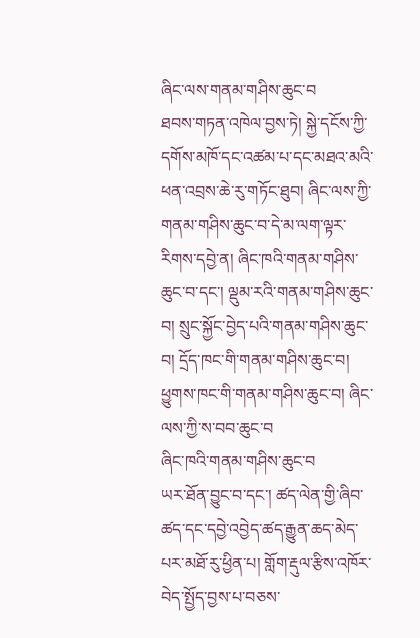ཞིང་ལས་གནམ་གཤིས་ཆུང་བ
ཐབས་གཏན་འཁེལ་བྱས་ཏེ། སྐྱེ་དངོས་ཀྱི་དགོས་མཁོ་དང་འཚམ་པ་དང་མཐའ་མའི་ཕན་འབྲས་ཆེ་རུ་གཏོང་ཐུབ། ཞིང་ལས་ཀྱི་གནམ་གཤིས་ཆུང་བ་དེ་མ་ལག་ལྟར་རིགས་དབྱེ་ན། ཞིང་ཁའི་གནམ་གཤིས་ཆུང་བ་དང་། ལྡུམ་རའི་གནམ་གཤིས་ཆུང་བ། སྲུང་སྐྱོང་བྱེད་པའི་གནམ་གཤིས་ཆུང་བ། དྲོད་ཁང་གི་གནམ་གཤིས་ཆུང་བ། ཕྱུགས་ཁང་གི་གནམ་གཤིས་ཆུང་བ། ཞིང་ལས་ཀྱི་ས་བབ་ཆུང་བ
ཞིང་ཁའི་གནམ་གཤིས་ཆུང་བ
ཡར་ཐོན་བྱུང་བ་དང་། ཚད་ལེན་གྱི་ཞིབ་ཚད་དང་དབྱེ་འབྱེད་ཚད་རྒྱུན་ཆད་མེད་པར་མཐོ་རུ་ཕྱིན་པ། གློག་རྡུལ་རྩིས་འཁོར་བེད་སྤྱོད་བྱས་པ་བཅས་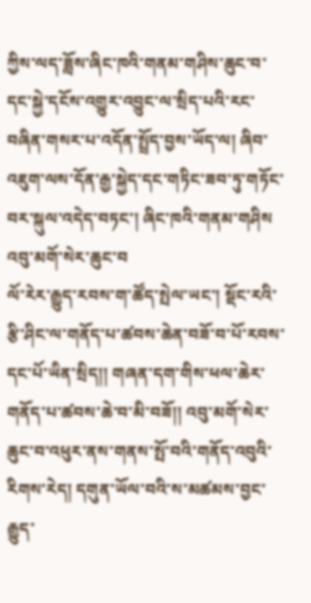ཀྱིས་ལད་ཟློས་ཞིང་ཁའི་གནམ་གཤིས་ཆུང་བ་དང་སྐྱེ་དངོས་འགྱུར་འབྱུང་ལ་སྲིད་པའི་རང་བཞིན་གསར་པ་འདོན་སྤྲོད་བྱས་ཡོད་ལ། ཞིབ་འཇུག་ལས་དོན་རྒྱ་སྐྱེད་དང་གཏིང་ཟབ་ཏུ་གཏོང་བར་སྐུལ་འདེད་བཏང་། ཞིང་ཁའི་གནམ་གཤིས
འབུ་མགོ་སེར་ཆུང་བ
ལོ་རེར་རྒྱུད་རབས་ག་ཚོད་སྤེལ་ཡང་། སྡོང་རའི་རྩི་ཤིང་ལ་གནོད་པ་ཚབས་ཆེན་བཟོ་བ་པོ་རབས་དང་པོ་ཡིན་སྲིད།། གཞན་དག་གིས་ཕལ་ཆེར་གནོད་པ་ཚབས་ཆེ་བ་མི་བཟོ།། འབུ་མགོ་སེར་ཆུང་བ་འཕུར་ནས་གནས་སྤོ་བའི་གནོད་འབུའི་རིགས་རེད། དགུན་ཡོལ་བའི་ས་མཚམས་བྱང་རྒྱུད་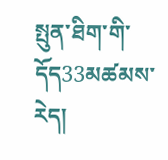སྤུན་ཐིག་གི་དོད33མཚམས་རེད།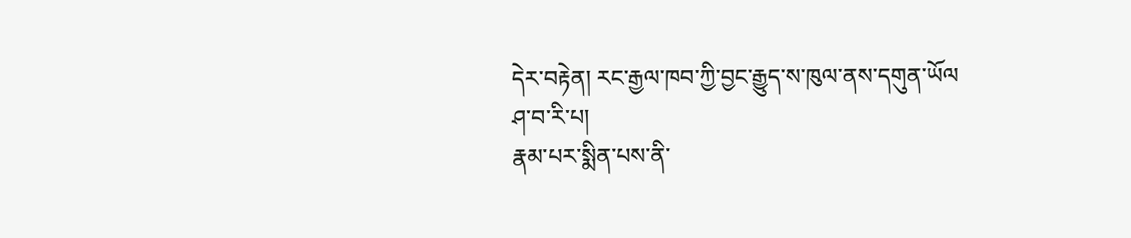དེར་བརྟེན། རང་རྒྱལ་ཁབ་ཀྱི་བྱང་རྒྱུད་ས་ཁུལ་ནས་དགུན་ཡོལ
ཤ་བ་རི་པ།
རྣམ་པར་སྨིན་པས་ནི་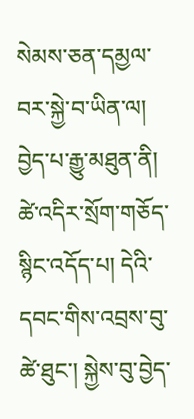སེམས་ཅན་དམྱལ་བར་སྐྱེ་བ་ཡིན་ལ། བྱེད་པ་རྒྱུ་མཐུན་ནི། ཚེ་འདིར་སྲོག་གཅོད་སྙིང་འདོད་པ། དེའི་དབང་གིས་འབྲས་བུ་ཚེ་ཐུང་། སྐྱེས་བུ་བྱེད་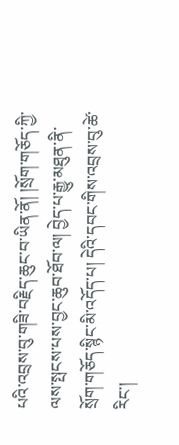པའི་འབྲས་བུ་གཟི་བརྗིད་ཆུང་བ་ཡིན་ནོ། །སྲོག་གཅོད་ཀྱི་ལས་སྤངས་པས་བྱང་ཆུབ་ཐོབ་ལ། བྱེད་པ་རྒྱུ་མཐུན་ནི་སྲོག་གཅོད་སྙིང་མི་འདོད་པ། དེའི་དབང་གིས་འབྲས་བུ་ཚེ་རིང་།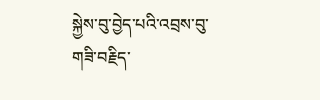སྐྱེས་བུ་བྱེད་པའི་འབྲས་བུ་གཟི་བརྗིད་